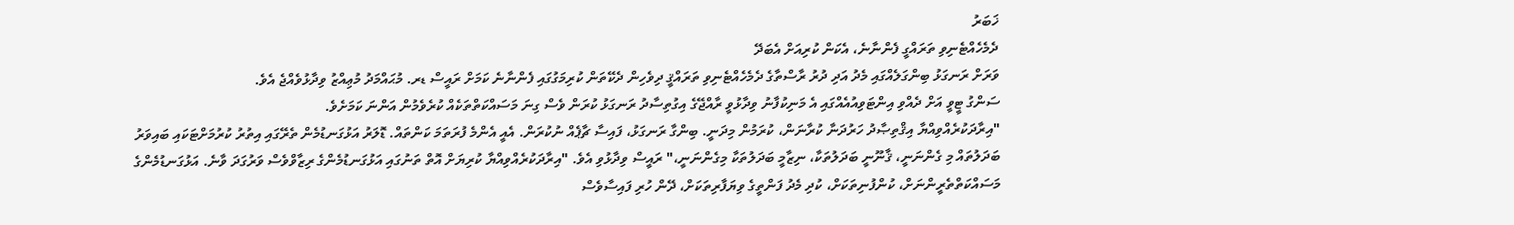ޚަބަރު
ދެމެހެއްޓެނިވި ތަރައްގީ ފެންނާނެ، އެކަން ކުރިއަށް އެބަދޭ
ވަރަށް ރަނގަޅު ބިންގަލެއްގައި މެދު އަދި ދުރު ރާސްތާގެ ދެމެހެއްޓެނިވި ތަރައްޤީ ދިވެހިން ދެކޭތަން ކުރިމަގުގައި ފެންނާނެ ކަމަށް ރައީސް ޑރ. މުޙައްމަދު މުޢިއްޒު ވިދާޅުވެއްޖެ އެވެ.
ސަންގު ޓީވީ އަށް ދެއްވި އިންޓަވިއުއެއްގައި އެ މަނިކުފާނު ވިދާޅުވީ ރާއްޖޭގެ އިގުތިސާދު ރަނގަޅު ކުރަން ވެސް ގިނަ މަސައްކަތްތަކެއް ކުރެވެމުން އަންނަ ކަމަށެވެ.
"އިރާދަކުރެއްވިއްޔާ އިޤްތިޞާދު ހަރުދަނާ ކުރާނަން، ކުރަމުން މިދަނީ. ބިންގާ ރަނގަޅު، ފައިސާ ޗާޕެއް ނުކުރަން. އެއީ އެންމެ ފުރަތަމަ ކަންތައް. ޑޮލަރު އަޅުގަނޑުމެން ތެރޭގައި އިތުރު ކުރުމަށްޓަކައި ބައިވަރު ބަދަލުތައް މި ގެންނަނީ، ޤާނޫނީ ބަދަލުތަކާ، ނިޒާމީ ބަދަލުތަކާ މިގެންނަނީ،" ރައީސް ވިދާޅުވި އެވެ. "އިރާދަކުރެއްވިއްޔާ ކުރިޔަށް އޮތް ތަނުގައި އަޅުގަނޑުމެންގެ ރިޒާވްވެސް ވަރުގަދަ ވާނެ. އަޅުގަނޑުމެންގެ މަސައްކަތްތެރީންނަށް، ކުންފުނިތަކަށް، ކުދި މެދު ފަންތީގެ ވިޔަފާރިތަކަށް، ދޭން ހުރި ފައިސާވެސް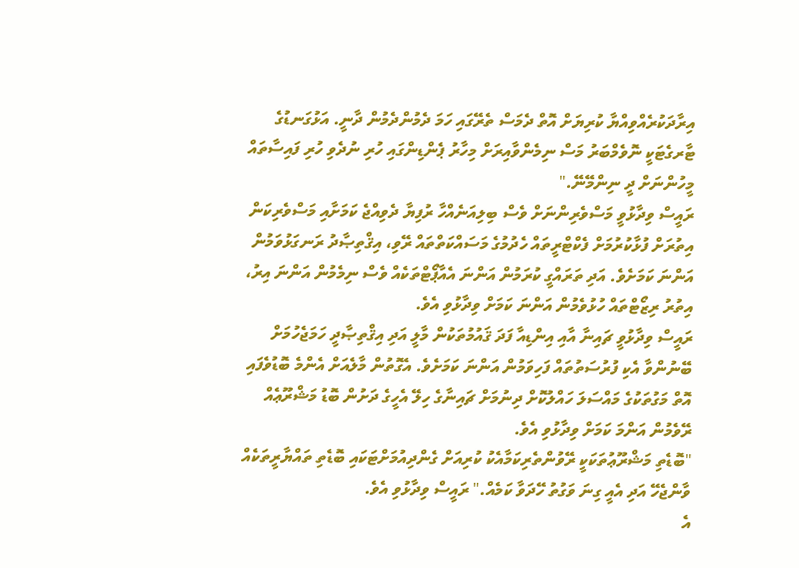އިރާދަކުރެއްވިއްޔާ ކުރިޔަށް އޮތް ދެމަސް ތެރޭގައި ހަމަ ދެމުންދެމުން ދާނީ. އަޅުގަނޑުގެ ޓާރގެޓަކީ ނޮވެމްބަރު މަސް ނިމެންވާއިރަށް މިހާރު ޕެންޑިންގައި ހުރި ނުދެވި ހުރި ފައިސާތައް މީހުންނަށް ދީ ނިންމޭނޭ."
ރައީސް ވިދާޅުވީ މަސްވެރިންނަށް ވެސް ބިލިއަނެއްހާ ރުފިޔާ ދެވިއްޖެ ކަމަށާއި މަސްވެރިކަން އިތުރަށް ފުޅާކުރުމަށް ފެކްޓްރީތައް ހެދުމުގެ މަސައްކަތްތައް ރޭވި، އިޤްތިޞާދު ރަނގަޅުވަމުން އަންނަ ކަމަށެވެ. އަދި ތަރައްގީ ކުރަމުން އަންނަ އެއާޕޯޓްތަކެއް ވެސް ނިމެމުން އަންނަ އިރު، އިތުރު ރިޒޯޓްތައް ހުޅުވެމުން އަންނަ ކަމަށް ވިދާޅުވި އެވެ.
ރައީސް ވިދާޅުވީ ޗައިނާ އާއި އިންޑިއާ ފަދަ ޤައުމުތަކުން މާލީ އަދި އިޤްތިޞާދީ ހަމަޖެހުމަށް ބޭނުންވާ އެކި ފުރުސަތުތައް ފަހިވަމުން އަންނަ ކަމަށެވެ. އެގޮތުން މާލެއަށް އެންމެ ބޮޑުވެފައި އޮތް މަގުތަކުގެ މައްސަލަ ހައްލުކޮށް ދިނުމަށް ޗައިނާގެ ހިލޭ އެހީގެ ދަށުން ބޮޑު މަޝްރޫޢެއް ރޭވެމުން އަންމަ ކަމަށް ވިދާޅުވި އެވެ.
"ބޮޑެތި މަޝްރޫޢުތަކަކީ ރޭވުންތެރިކަމާއެކު ކުރިއަށް ގެންދިއުމަށްޓަކައި ބޮޑެތި ތައްޔާރީތަކެއް ވާންޖެހޭ އަދި އެއީ ގިނަ ވަގުތު ހޭދަވާ ކަމެއް." ރައީސް ވިދާޅުވި އެވެ.
އެ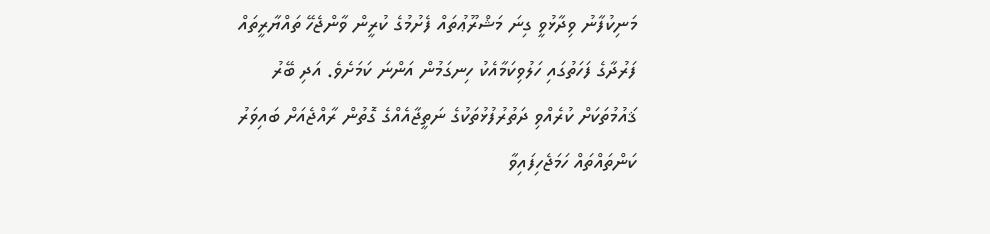މަނިކުފާނު ވިދާޅުވީ ގިނަ މަޝްރޫޢުތައް ފެށުމުގެ ކުރީން ވާންޖެހޭ ތައްޔާރީތައް ފަރުދާގެ ފަހަތުގައި ހަލުވިކަމާއެކު ހިނގަމުން އަންނަ ކަމަށެވެ. އަދި ބޭރު ޤައުމުތަކަށް ކުރެއްވި ދަތުރުފުޅުތަކުގެ ނަތީޖާއެއްގެ ގޮތުން ރާއްޖެއަށް ބައިވަރު ކަންތައްތައް ހަމަޖެހިފައިވާ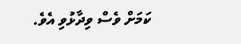ކަމަށް ވެސް ވިދާޅުވި އެވެ.